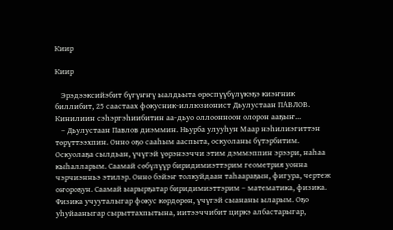Киир

Киир

   Эрэдээксийэбит бүгүҥҥү ыалдьыта өрөспүүбүлүкэҕэ киэҥник биллибит, 25 саастаах фокусник-иллюзионист Дьулустаан ПАВЛОВ. Кинилиин сэһэргэһиибитин аа-дьуо оллоонноон олорон ааҕыҥ...
   – Дьулустаан Павлов диэммин. Ньурба улууһун Маар нэһилиэгиттэн төрүттээхпин. Онно оҕо сааһым ааспыта, оскуоланы бүтэрбитим. Оскуолаҕа сылдьан, үчүгэй үөрэнээччи этим дэммэппин эрээри, наһаа кыһалларым. Саамай сөбүлүүр биридимиэттэрим геометрия уонна чэрчиэнньэ этилэр. Онно бэйэҥ толкуйдаан таһаараҕын, фигура, чертеж оҥороҕун. Саамай ыарырҕатар биридимиэттэрим – математика, физика. Физика учууталыгар фокус көрдөрөн, үчүгэй сыананы ыларым. Оҕо уһуйааныгар сырыттахпытына, иитээччибит циркэ албастарыгар,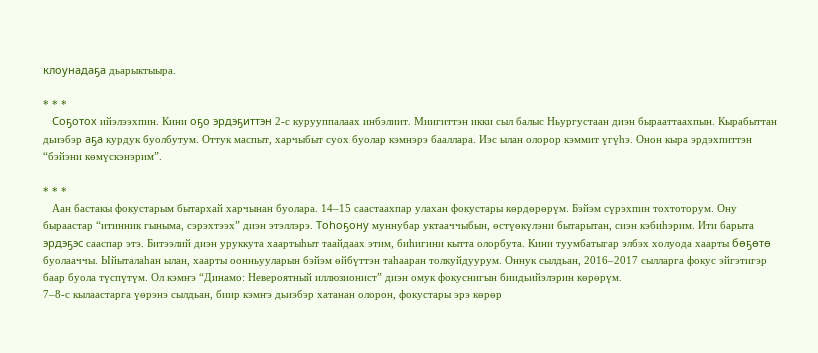клоунадаҕа дьарыктыыра.

* * *
   Соҕотох ийэлээхпин. Кини оҕо эрдэҕиттэн 2-с курууппалаах инбэлиит. Миигиттэн икки сыл балыс Ньургустаан диэн бырааттаахпын. Кырабыттан дьиэбэр аҕа курдук буолбутум. Оттук маспыт, харчыбыт суох буолар кэмнэрэ бааллара. Иэс ылан олорор кэммит үгүһэ. Онон кыра эрдэхпиттэн “бэйэни көмүскэнэрим”.

* * *
   Аан бастакы фокустарым бытархай харчынан буолара. 14–15 саастаахпар улахан фокустары көрдөрөрүм. Бэйэм сүрэхпин тохтоторум. Ону быраастар “итинник гыныма, сэрэхтээх” диэн этэллэрэ. Тоһоҕону муннубар уктааччыбын, өстүөкүлэни бытарытан, сиэн кэбиһэрим. Ити барыта эрдэҕэс сааспар этэ. Битээлий диэн уруккута хаартыһыт таайдаах этим, биһигини кытта олорбута. Кини туумбатыгар элбэх холуода хаарты бөҕөтө буолааччы. Ыйыталаһан ылан, хаарты оонньууларын бэйэм өйбүттэн таһааран толкуйдуурум. Оннук сылдьан, 2016–2017 сылларга фокус эйгэтигэр баар буола түспүтүм. Ол кэмҥэ “Динамо: Невероятный иллюзионист” диэн омук фокуснигын биидьийэлэрин көрөрүм.
7–8-с кылаастарга үөрэнэ сылдьан, биир кэмҥэ дьиэбэр хатанан олорон, фокустары эрэ көрөр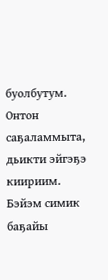буолбутум. Онтон саҕаламмыта, дьикти эйгэҕэ киириим. Бэйэм симик баҕайы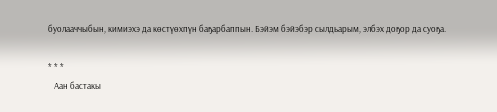буолааччыбын, кимиэхэ да көстүөхпүн баҕарбаппын. Бэйэм бэйэбэр сылдьарым, элбэх доҕор да суоҕа.

* * *
   Аан бастакы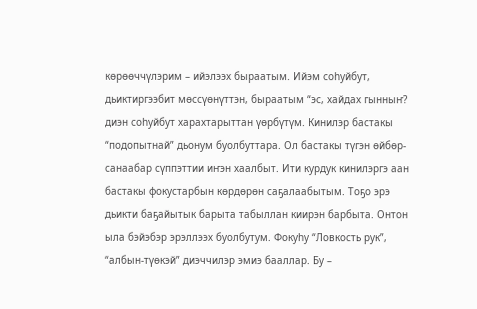көрөөччүлэрим – ийэлээх быраатым. Ийэм соһуйбут, дьиктиргээбит мөссүөнүттэн, быраатым “эс, хайдах гынныҥ? диэн соһуйбут харахтарыттан үөрбүтүм. Кинилэр бастакы “подопытнай” дьонум буолбуттара. Ол бастакы түгэн өйбөр-санаабар сүппэттии иҥэн хаалбыт. Ити курдук кинилэргэ аан бастакы фокустарбын көрдөрөн саҕалаабытым. Тоҕо эрэ дьикти баҕайытык барыта табыллан киирэн барбыта. Онтон ыла бэйэбэр эрэллээх буолбутум. Фокуһу “Ловкость рук”, “албын-түөкэй” диэччилэр эмиэ бааллар. Бу –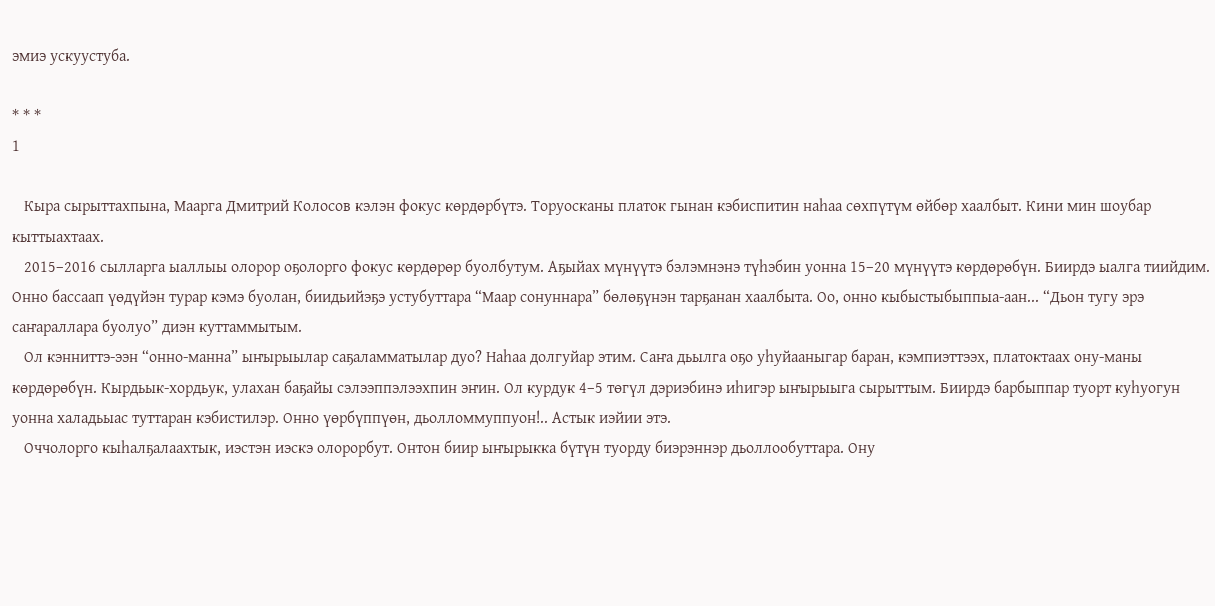эмиэ ускуустуба.

* * *
1

   Кыра сырыттахпына, Маарга Дмитрий Колосов кэлэн фокус көрдөрбүтэ. Торуосканы платок гынан кэбиспитин наһаа сөхпүтүм өйбөр хаалбыт. Кини мин шоубар кыттыахтаах.
   2015–2016 сылларга ыаллыы олорор оҕолорго фокус көрдөрөр буолбутум. Аҕыйах мүнүүтэ бэлэмнэнэ түһэбин уонна 15–20 мүнүүтэ көрдөрөбүн. Биирдэ ыалга тиийдим. Онно бассаап үөдүйэн турар кэмэ буолан, биидьийэҕэ устубуттара “Маар сонуннара” бөлөҕүнэн тарҕанан хаалбыта. Оо, онно кыбыстыбыппыа-аан... “Дьон тугу эрэ саҥараллара буолуо” диэн куттаммытым.
   Ол кэнниттэ-ээн “онно-манна” ыҥырыылар саҕаламматылар дуо? Наһаа долгуйар этим. Саҥа дьылга оҕо уһуйааныгар баран, кэмпиэттээх, платоктаах ону-маны көрдөрөбүн. Кырдьык-хордьук, улахан баҕайы сэлээппэлээхпин эҥин. Ол курдук 4–5 төгүл дэриэбинэ иһигэр ыҥырыыга сырыттым. Биирдэ барбыппар туорт куһуогун уонна халадьыас туттаран кэбистилэр. Онно үөрбүппүөн, дьолломмуппуон!.. Астык иэйии этэ.
   Оччолорго кыһалҕалаахтык, иэстэн иэскэ олорорбут. Онтон биир ыҥырыкка бүтүн туорду биэрэннэр дьоллообуттара. Ону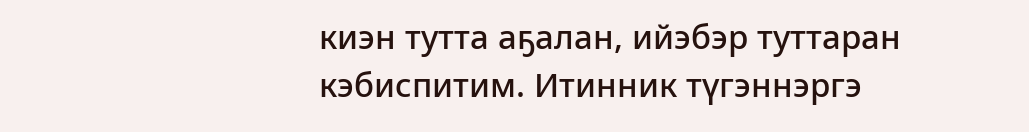киэн тутта аҕалан, ийэбэр туттаран кэбиспитим. Итинник түгэннэргэ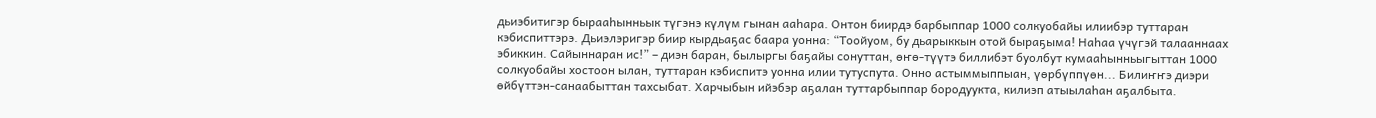дьиэбитигэр бырааһынньык түгэнэ күлүм гынан ааһара. Онтон биирдэ барбыппар 1000 солкуобайы илиибэр туттаран кэбиспиттэрэ. Дьиэлэригэр биир кырдьаҕас баара уонна: “Тоойуом, бу дьарыккын отой быраҕыма! Наһаа үчүгэй талааннаах эбиккин. Сайыннаран ис!” – диэн баран, былыргы баҕайы сонуттан, өҥө-түүтэ биллибэт буолбут кумааһынньыгыттан 1000 солкуобайы хостоон ылан, туттаран кэбиспитэ уонна илии тутуспута. Онно астыммыппыан, үөрбүппүөн... Билиҥҥэ диэри өйбүттэн-санаабыттан тахсыбат. Харчыбын ийэбэр аҕалан туттарбыппар бородуукта, килиэп атыылаһан аҕалбыта.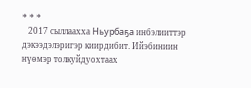* * *
   2017 сыллаахха Ньурбаҕа инбэлииттэр дэкээдэлэригэр киирдибит. Ийэбиниин нүөмэр толкуйдуохтаах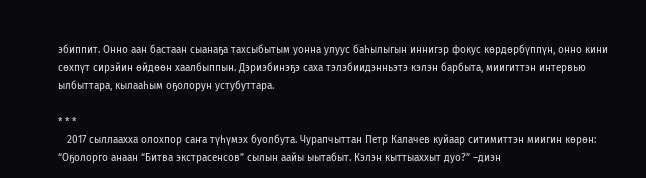эбиппит. Онно аан бастаан сыанаҕа тахсыбытым уонна улуус баһылыгын иннигэр фокус көрдөрбүппүн, онно кини сөхпүт сирэйин өйдөөн хаалбыппын. Дэриэбинэҕэ саха тэлэбиидэнньэтэ кэлэн барбыта, миигиттэн интервью ылбыттара, кылааһым оҕолорун устубуттара.

* * *
   2017 сыллаахха олохпор саҥа түһүмэх буолбута. Чурапчыттан Петр Калачев куйаар ситимиттэн миигин көрөн: “Оҕолорго анаан “Битва экстрасенсов” сылын аайы ыытабыт. Кэлэн кыттыаххыт дуо?” –диэн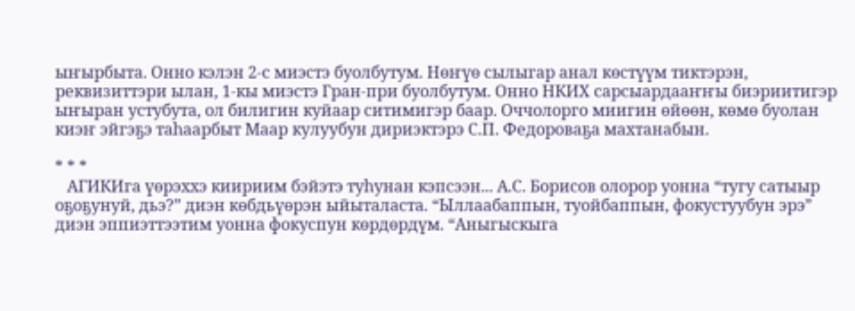ыҥырбыта. Онно кэлэн 2-с миэстэ буолбутум. Нөҥүө сылыгар анал көстүүм тиктэрэн, реквизиттэри ылан, 1-кы миэстэ Гран-при буолбутум. Онно НКИХ сарсыардааҥҥы биэриитигэр ыҥыран устубута, ол билигин куйаар ситимигэр баар. Оччолорго миигин өйөөн, көмө буолан киэҥ эйгэҕэ таһаарбыт Маар кулуубун дириэктэрэ С.П. Федороваҕа махтанабын.

* * *
   АГИКИга үөрэххэ киириим бэйэтэ туһунан кэпсээн... А.С. Борисов олорор уонна “тугу сатыыр оҕоҕунуй, дьэ?” диэн көбдьүөрэн ыйыталаста. “Ыллаабаппын, туойбаппын, фокустуубун эрэ” диэн эппиэттээтим уонна фокуспун көрдөрдүм. “Аныгыскыга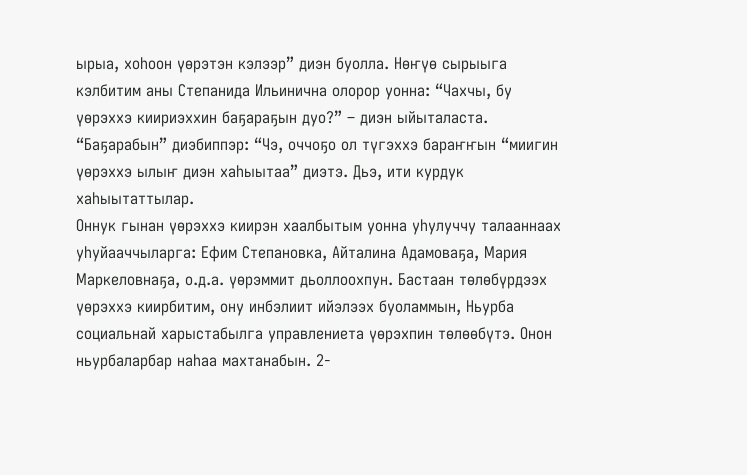ырыа, хоһоон үөрэтэн кэлээр” диэн буолла. Нөҥүө сырыыга кэлбитим аны Степанида Ильинична олорор уонна: “Чахчы, бу үөрэххэ киириэххин баҕараҕын дуо?” – диэн ыйыталаста. “Баҕарабын” диэбиппэр: “Чэ, оччоҕо ол түгэххэ бараҥҥын “миигин үөрэххэ ылыҥ диэн хаһыытаа” диэтэ. Дьэ, ити курдук хаһыытаттылар.
Оннук гынан үөрэххэ киирэн хаалбытым уонна уһулуччу талааннаах уһуйааччыларга: Ефим Степановка, Айталина Адамоваҕа, Мария Маркеловнаҕа, о.д.а. үөрэммит дьоллоохпун. Бастаан төлөбүрдээх үөрэххэ киирбитим, ону инбэлиит ийэлээх буоламмын, Ньурба социальнай харыстабылга управлениета үөрэхпин төлөөбүтэ. Онон ньурбаларбар наһаа махтанабын. 2-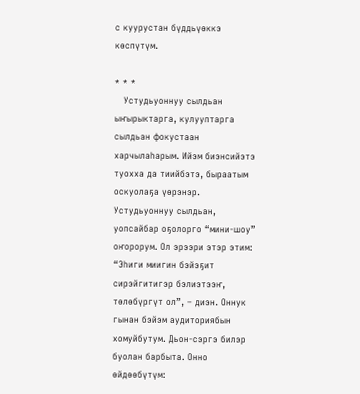с куурустан бүддьүөккэ көспүтүм.

* * *
   Устудьуоннуу сылдьан ыҥырыктарга, кулууптарга сылдьан фокустаан харчылаһарым. Ийэм биэнсийэтэ туохха да тиийбэтэ, быраатым оскуолаҕа үөрэнэр. Устудьуоннуу сылдьан, уопсайбар оҕолорго “мини-шоу” оҥорорум. Ол эрээри этэр этим: “Эһиги миигин бэйэҕит сирэйгитигэр бэлиэтээҥ, төлөбүргүт ол”, – диэн. Оннук гынан бэйэм аудиториябын хомуйбутум. Дьон-сэргэ билэр буолан барбыта. Онно өйдөөбүтүм: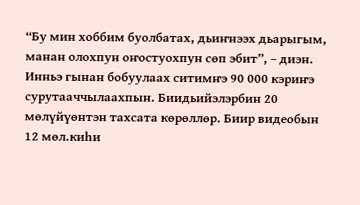“Бу мин хоббим буолбатах, дьиҥнээх дьарыгым, манан олохпун оҥостуохпун сөп эбит”, – диэн. Инньэ гынан бобуулаах ситимҥэ 90 000 кэриҥэ сурутааччылаахпын. Биидьийэлэрбин 20 мөлүйүөнтэн тахсата көрөллөр. Биир видеобын 12 мөл.киһи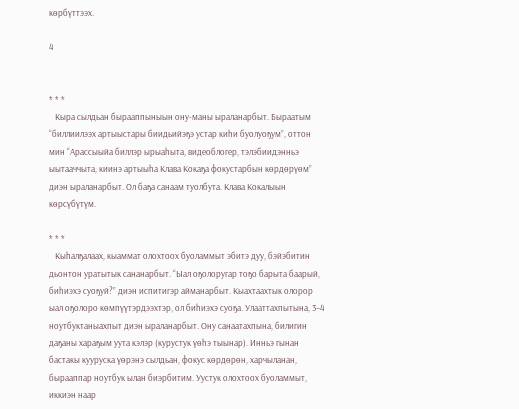көрбүттээх.

4


* * *
   Кыра сылдьан бырааппыныын ону-маны ыраланарбыт. Быраатым “биллиилээх артыыстары биидьийэҕэ устар киһи буолуоҕум”, оттон мин “Арассыыйа биллэр ырыаһыта, видеоблогер, тэлэбиидэнньэ ыытааччыта, киинэ артыыһа Клава Кокаҕа фокустарбын көрдөрүөм” диэн ыраланарбыт. Ол баҕа санаам туолбута. Клава Кокалыын көрсүбүтүм.

* * *
   Кыһалҕалаах, кыаммат олохтоох буоламмыт эбитэ дуу, бэйэбитин дьонтон уратытык сананарбыт. “Ыал оҕолоругар тоҕо барыта баарый, биһиэхэ суоҕуй?” диэн испитигэр айманарбыт. Кыахтаахтык олорор ыал оҕолоро көмпүүтэрдээхтэр, ол биһиэхэ суоҕа. Улааттахпытына, 3–4 ноутбуктаныахпыт диэн ыраланарбыт. Ону санаатахпына, билигин даҕаны хараҕым уута кэлэр (курустук үөһэ тыынар). Инньэ гынан бастакы кууруска үөрэнэ сылдьан, фокус көрдөрөн, харчыланан, бырааппар ноутбук ылан биэрбитим. Уустук олохтоох буоламмыт, иккиэн наар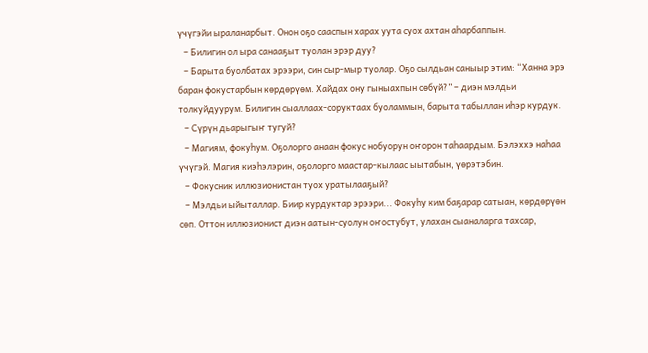үчүгэйи ыраланарбыт. Онон оҕо сааспын харах уута суох ахтан аһарбаппын.
   – Билигин ол ыра санааҕыт туолан эрэр дуу?
   – Барыта буолбатах эрээри, син сыр-мыр туолар. Оҕо сылдьан саныыр этим: “Ханна эрэ баран фокустарбын көрдөрүөм. Хайдах ону гыныахпын сөбүй?” – диэн мэлдьи толкуйдуурум. Билигин сыаллаах-соруктаах буоламмын, барыта табыллан иһэр курдук.
   – Сүрүн дьарыгыҥ тугуй?
   – Магиям, фокуһум. Оҕолорго анаан фокус нобуорун оҥорон таһаардым. Бэлэххэ наһаа үчүгэй. Магия киэһэлэрин, оҕолорго маастар-кылаас ыытабын, үөрэтэбин.
   – Фокусник иллюзионистан туох уратылааҕый?
   – Мэлдьи ыйыталлар. Биир курдуктар эрээри... Фокуһу ким баҕарар сатыан, көрдөрүөн сөп. Оттон иллюзионист диэн аатын-суолун оҥостубут, улахан сыаналарга тахсар,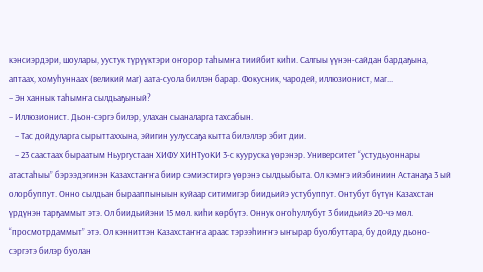кэнсиэрдэри, шоулары, уустук түрүүктэри оҥорор таһымҥа тиийбит киһи. Салгыы үүнэн-сайдан бардаҕына, аптаах, хомуһуннаах (великий маг) аата-суола биллэн барар. Фокусник, чародей, иллюзионист, маг...
– Эн ханнык таһымҥа сылдьаҕыный?
– Иллюзионист. Дьон-сэргэ билэр, улахан сыаналарга тахсабын.
   – Тас дойдуларга сырыттаххына, эйигин уулуссаҕа кытта билэллэр эбит дии.
   – 23 саастаах быраатым Ньургустаан ХИФУ ХИНТуоКИ 3-с кууруска үөрэнэр. Университет “устудьуоннары атастаһыы” бэрээдэгинэн Казахстаҥҥа биир сэмиэстиргэ үөрэнэ сылдьыбыта. Ол кэмҥэ ийэбиниин Астанаҕа 3 ый олорбуппут. Онно сылдьан бырааппыныын куйаар ситимигэр биидьийэ устубуппут. Онтубут бүтүн Казахстан үрдүнэн тарҕаммыт этэ. Ол биидьийэни 15 мөл. киһи көрбүтэ. Оннук оҥоһуллубут 3 биидьийэ 20-чэ мөл. “просмотрдаммыт” этэ. Ол кэнниттэн Казахстаҥҥа араас тэрээһиҥҥэ ыҥырар буолбуттара, бу дойду дьоно-сэргэтэ билэр буолан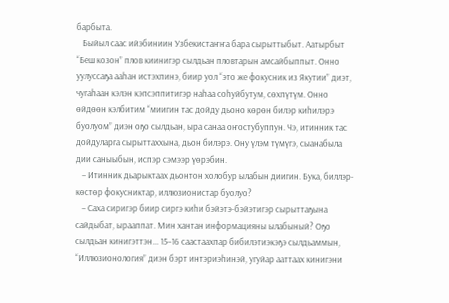барбыта.
   Быйыл саас ийэбиниин Узбекистаҥҥа бара сырыттыбыт. Аатырбыт “Беш козон” плов киинигэр сылдьан пловтарын амсайбыппыт. Онно уулуссаҕа ааһан истэхпинэ, биир уол “это же фокусник из Якутии” диэт, чугаһаан кэлэн кэпсэппитигэр наһаа соһуйбутум, сөхпүтүм. Онно өйдөөн кэлбитим “миигин тас дойду дьоно көрөн билэр киһилэрэ буолуом” диэн оҕо сылдьан, ыра санаа оҥостубуппун. Чэ, итинник тас дойдуларга сырыттаххына, дьон билэрэ. Ону үлэм түмүгэ, сыанабыла дии саныыбын, испэр сэмээр үөрэбин.
   – Итинник дьарыктаах дьонтон холобур ылабын диигин. Бука, биллэр-көстөр фокусниктар, иллюзионистар буолуо?
   – Саха сиригэр биир сиргэ киһи бэйэтэ-бэйэтигэр сырыттаҕына сайдыбат, ырааппат. Мин хантан информацияны ылабыный? Оҕо сылдьан кинигэттэн... 15–16 саастаахпар бибилэтиэкэҕэ сылдьаммын, “Иллюзионология” диэн бэрт интэриэһинэй, угуйар ааттаах кинигэни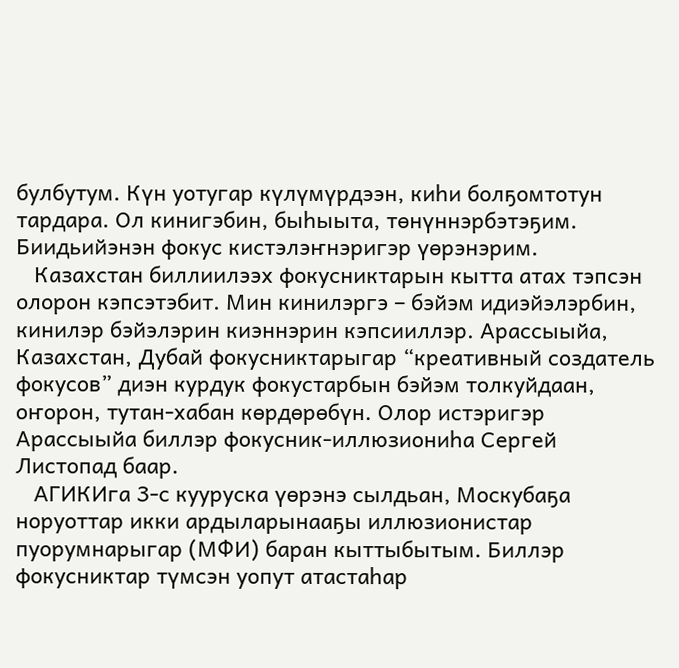булбутум. Күн уотугар күлүмүрдээн, киһи болҕомтотун тардара. Ол кинигэбин, быһыыта, төнүннэрбэтэҕим. Биидьийэнэн фокус кистэлэҥнэригэр үөрэнэрим.
   Казахстан биллиилээх фокусниктарын кытта атах тэпсэн олорон кэпсэтэбит. Мин кинилэргэ – бэйэм идиэйэлэрбин, кинилэр бэйэлэрин киэннэрин кэпсииллэр. Арассыыйа, Казахстан, Дубай фокусниктарыгар “креативный создатель фокусов” диэн курдук фокустарбын бэйэм толкуйдаан, оҥорон, тутан-хабан көрдөрөбүн. Олор истэригэр Арассыыйа биллэр фокусник-иллюзиониһа Сергей Листопад баар.
   АГИКИга 3-с кууруска үөрэнэ сылдьан, Москубаҕа норуоттар икки ардыларынааҕы иллюзионистар пуорумнарыгар (МФИ) баран кыттыбытым. Биллэр фокусниктар түмсэн уопут атастаһар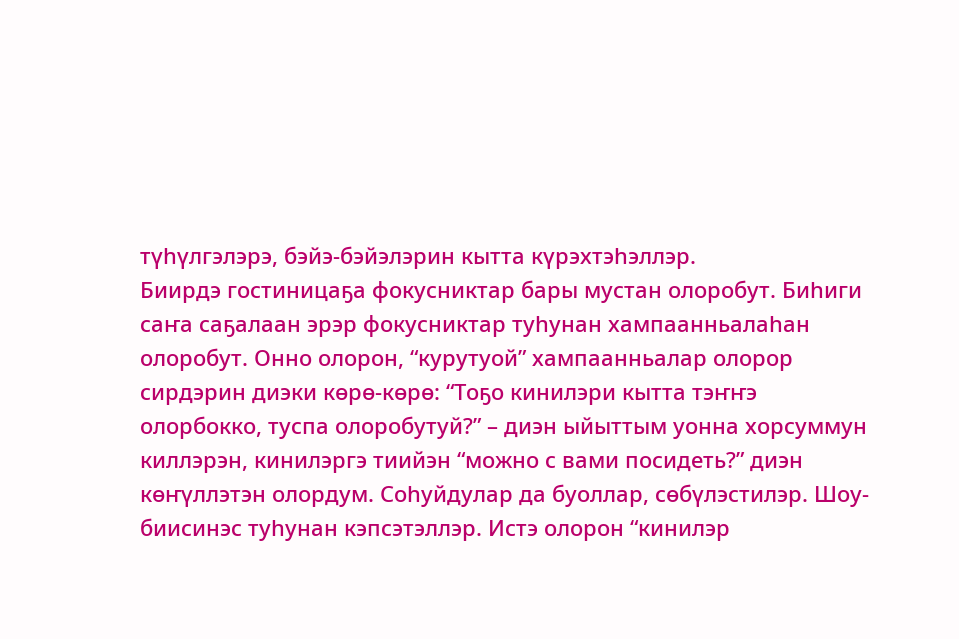түһүлгэлэрэ, бэйэ-бэйэлэрин кытта күрэхтэһэллэр.
Биирдэ гостиницаҕа фокусниктар бары мустан олоробут. Биһиги саҥа саҕалаан эрэр фокусниктар туһунан хампаанньалаһан олоробут. Онно олорон, “курутуой” хампаанньалар олорор сирдэрин диэки көрө-көрө: “Тоҕо кинилэри кытта тэҥҥэ олорбокко, туспа олоробутуй?” – диэн ыйыттым уонна хорсуммун киллэрэн, кинилэргэ тиийэн “можно с вами посидеть?” диэн көҥүллэтэн олордум. Соһуйдулар да буоллар, сөбүлэстилэр. Шоу-биисинэс туһунан кэпсэтэллэр. Истэ олорон “кинилэр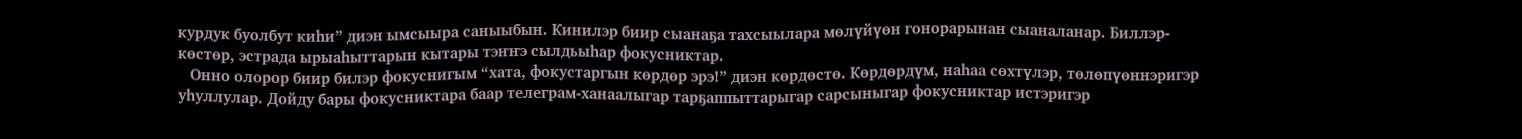курдук буолбут киһи” диэн ымсыыра саныыбын. Кинилэр биир сыанаҕа тахсыылара мөлүйүөн гонорарынан сыаналанар. Биллэр-көстөр, эстрада ырыаһыттарын кытары тэҥҥэ сылдьыһар фокусниктар.
   Онно олорор биир билэр фокуснигым “хата, фокустаргын көрдөр эрэ!” диэн көрдөстө. Көрдөрдүм, наһаа сөхтүлэр, төлөпүөннэригэр уһуллулар. Дойду бары фокусниктара баар телеграм-ханаалыгар тарҕаппыттарыгар сарсыныгар фокусниктар истэригэр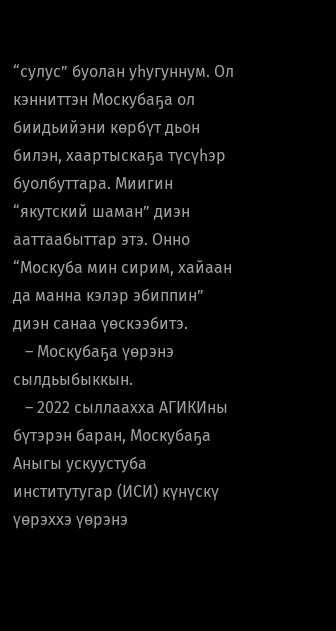“сулус” буолан уһугуннум. Ол кэнниттэн Москубаҕа ол биидьийэни көрбүт дьон билэн, хаартыскаҕа түсүһэр буолбуттара. Миигин “якутский шаман” диэн ааттаабыттар этэ. Онно “Москуба мин сирим, хайаан да манна кэлэр эбиппин” диэн санаа үөскээбитэ.
   – Москубаҕа үөрэнэ сылдьыбыккын.
   – 2022 сыллаахха АГИКИны бүтэрэн баран, Москубаҕа Аныгы ускуустуба институтугар (ИСИ) күнүскү үөрэххэ үөрэнэ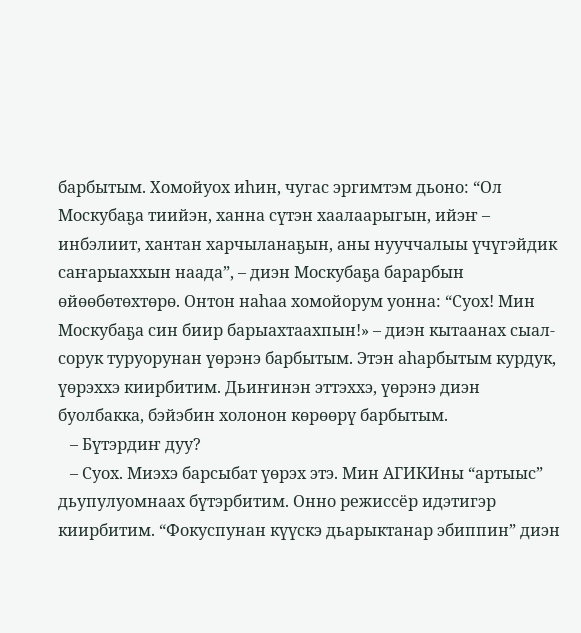барбытым. Хомойуох иһин, чугас эргимтэм дьоно: “Ол Москубаҕа тиийэн, ханна сүтэн хаалаарыгын, ийэҥ – инбэлиит, хантан харчыланаҕын, аны нууччалыы үчүгэйдик саҥарыаххын наада”, – диэн Москубаҕа барарбын өйөөбөтөхтөрө. Онтон наһаа хомойорум уонна: “Суох! Мин Москубаҕа син биир барыахтаахпын!» – диэн кытаанах сыал-сорук туруорунан үөрэнэ барбытым. Этэн аһарбытым курдук, үөрэххэ киирбитим. Дьиҥинэн эттэххэ, үөрэнэ диэн буолбакка, бэйэбин холонон көрөөрү барбытым.
   – Бүтэрдиҥ дуу?
   – Суох. Миэхэ барсыбат үөрэх этэ. Мин АГИКИны “артыыс” дьупулуомнаах бүтэрбитим. Онно режиссёр идэтигэр киирбитим. “Фокуспунан күүскэ дьарыктанар эбиппин” диэн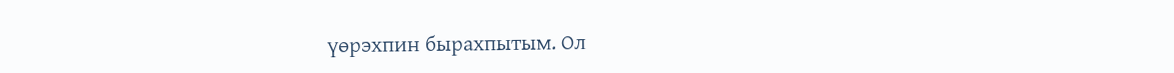үөрэхпин бырахпытым. Ол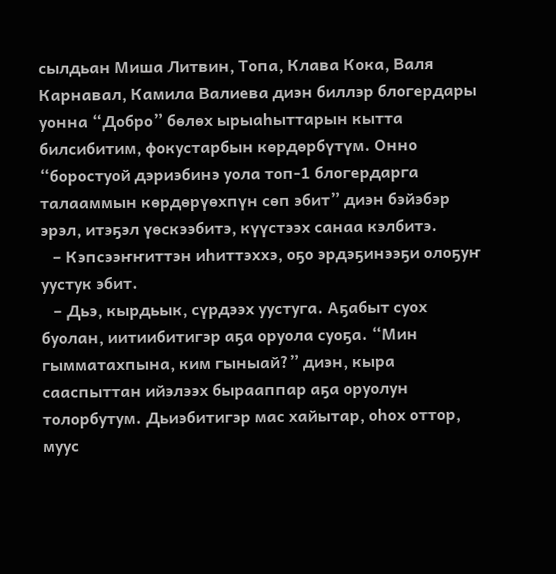сылдьан Миша Литвин, Топа, Клава Кока, Валя Карнавал, Камила Валиева диэн биллэр блогердары уонна “Добро” бөлөх ырыаһыттарын кытта билсибитим, фокустарбын көрдөрбүтүм. Онно “боростуой дэриэбинэ уола топ-1 блогердарга талааммын көрдөрүөхпүн сөп эбит” диэн бэйэбэр эрэл, итэҕэл үөскээбитэ, күүстээх санаа кэлбитэ.
   – Кэпсээҥҥиттэн иһиттэххэ, оҕо эрдэҕинээҕи олоҕуҥ уустук эбит.
   – Дьэ, кырдьык, сүрдээх уустуга. Аҕабыт суох буолан, иитиибитигэр аҕа оруола суоҕа. “Мин гымматахпына, ким гыныай?” диэн, кыра сааспыттан ийэлээх бырааппар аҕа оруолун толорбутум. Дьиэбитигэр мас хайытар, оһох оттор, муус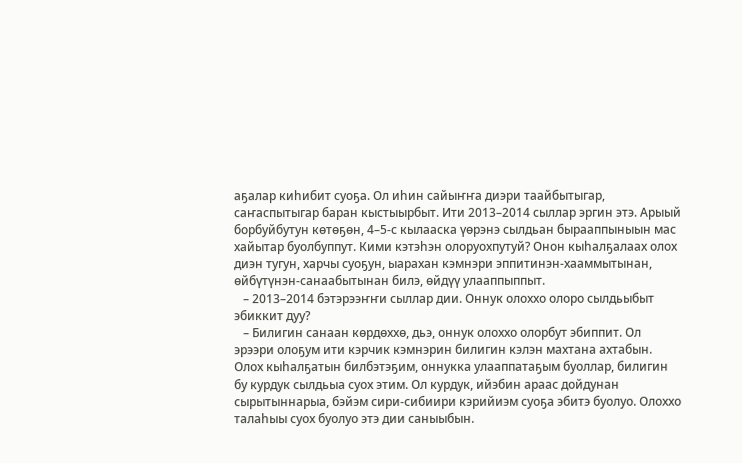аҕалар киһибит суоҕа. Ол иһин сайыҥҥа диэри таайбытыгар, саҥаспытыгар баран кыстыырбыт. Ити 2013–2014 сыллар эргин этэ. Арыый борбуйбутун көтөҕөн, 4–5-с кылааска үөрэнэ сылдьан бырааппыныын мас хайытар буолбуппут. Кими кэтэһэн олоруохпутуй? Онон кыһалҕалаах олох диэн тугун, харчы суоҕун, ыарахан кэмнэри эппитинэн-хааммытынан, өйбүтүнэн-санаабытынан билэ, өйдүү улааппыппыт.
   – 2013–2014 бэтэрээҥҥи сыллар дии. Оннук олоххо олоро сылдьыбыт эбиккит дуу?
   – Билигин санаан көрдөххө, дьэ, оннук олоххо олорбут эбиппит. Ол эрээри олоҕум ити кэрчик кэмнэрин билигин кэлэн махтана ахтабын. Олох кыһалҕатын билбэтэҕим, оннукка улааппатаҕым буоллар, билигин бу курдук сылдьыа суох этим. Ол курдук, ийэбин араас дойдунан сырытыннарыа, бэйэм сири-сибиири кэрийиэм суоҕа эбитэ буолуо. Олоххо талаһыы суох буолуо этэ дии саныыбын.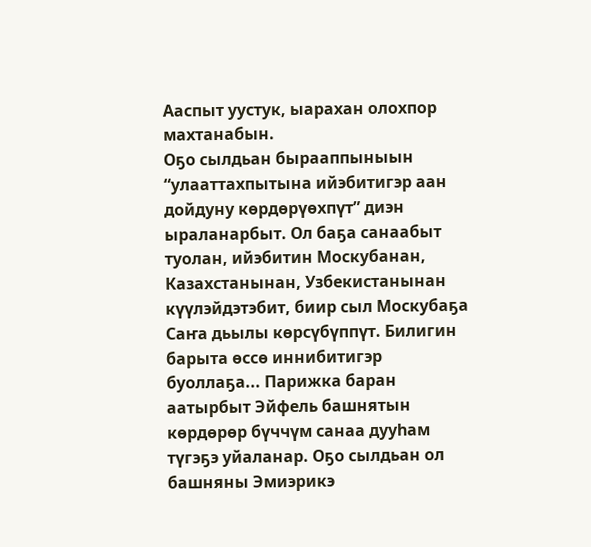Ааспыт уустук, ыарахан олохпор махтанабын.
Оҕо сылдьан бырааппыныын “улааттахпытына ийэбитигэр аан дойдуну көрдөрүөхпүт” диэн ыраланарбыт. Ол баҕа санаабыт туолан, ийэбитин Москубанан, Казахстанынан, Узбекистанынан күүлэйдэтэбит, биир сыл Москубаҕа Саҥа дьылы көрсүбүппүт. Билигин барыта өссө иннибитигэр буоллаҕа... Парижка баран аатырбыт Эйфель башнятын көрдөрөр бүччүм санаа дууһам түгэҕэ уйаланар. Оҕо сылдьан ол башняны Эмиэрикэ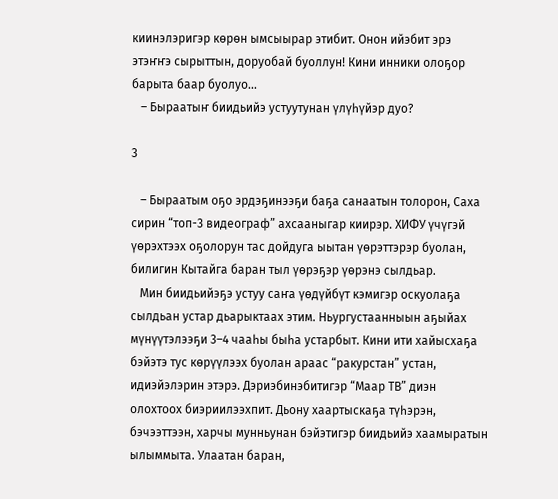киинэлэригэр көрөн ымсыырар этибит. Онон ийэбит эрэ этэҥҥэ сырыттын, доруобай буоллун! Кини инники олоҕор барыта баар буолуо...
   – Быраатыҥ биидьийэ устуутунан үлүһүйэр дуо?

3

   – Быраатым оҕо эрдэҕинээҕи баҕа санаатын толорон, Саха сирин “топ-3 видеограф” ахсааныгар киирэр. ХИФУ үчүгэй үөрэхтээх оҕолорун тас дойдуга ыытан үөрэттэрэр буолан, билигин Кытайга баран тыл үөрэҕэр үөрэнэ сылдьар.
   Мин биидьийэҕэ устуу саҥа үөдүйбүт кэмигэр оскуолаҕа сылдьан устар дьарыктаах этим. Ньургустаанныын аҕыйах мүнүүтэлээҕи 3–4 чааһы быһа устарбыт. Кини ити хайысхаҕа бэйэтэ тус көрүүлээх буолан араас “ракурстан” устан, идиэйэлэрин этэрэ. Дэриэбинэбитигэр “Маар ТВ” диэн олохтоох биэриилээхпит. Дьону хаартыскаҕа түһэрэн, бэчээттээн, харчы мунньунан бэйэтигэр биидьийэ хаамыратын ылыммыта. Улаатан баран,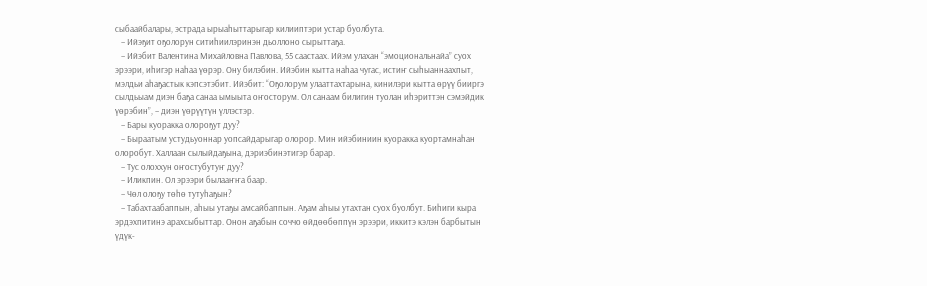сыбаайбалары, эстрада ырыаһыттарыгар килииптэри устар буолбута.
   – Ийэҕит оҕолорун ситиһиилэринэн дьоллоно сырыттаҕа.
   – Ийэбит Валентина Михайловна Павлова, 55 саастаах. Ийэм улахан “эмоциональнайа” суох эрээри, иһигэр наһаа үөрэр. Ону билэбин. Ийэбин кытта наһаа чугас, истиҥ сыһыаннаахпыт, мэлдьи аһаҕастык кэпсэтэбит. Ийэбит: “Оҕолорум улааттахтарына, кинилэри кытта өрүү бииргэ сылдьыам диэн баҕа санаа ымыыта оҥосторум. Ол санаам билигин туолан иһэриттэн сэмэйдик үөрэбин”, – диэн үөрүүтүн үллэстэр.
   – Бары куоракка олороҕут дуу?
   – Быраатым устудьуоннар уопсайдарыгар олорор. Мин ийэбиниин куоракка куортамнаһан олоробут. Халлаан сылыйдаҕына, дэриэбинэтигэр барар.
   – Тус олоххун оҥостубутуҥ дуу?
   – Иликпин. Ол эрээри былааҥҥа баар.
   – Чөл олоҕу төһө тутуһаҕын?
   – Табахтаабаппын, аһыы утаҕы амсайбаппын. Аҕам аһыы утахтан суох буолбут. Биһиги кыра эрдэхпитинэ арахсыбыттар. Онон аҕабын соччо өйдөөбөппүн эрээри, иккитэ кэлэн барбытын үдүк-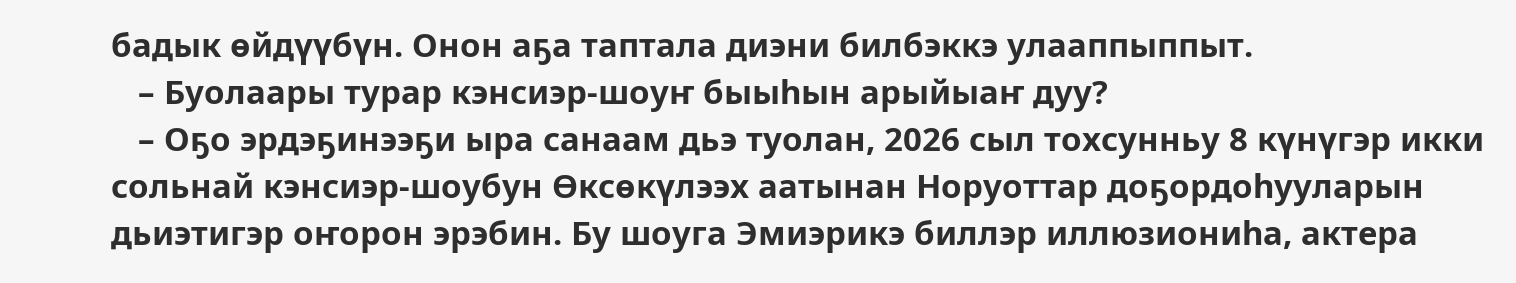бадык өйдүүбүн. Онон аҕа таптала диэни билбэккэ улааппыппыт.
   – Буолаары турар кэнсиэр-шоуҥ быыһын арыйыаҥ дуу?
   – Оҕо эрдэҕинээҕи ыра санаам дьэ туолан, 2026 сыл тохсунньу 8 күнүгэр икки сольнай кэнсиэр-шоубун Өксөкүлээх аатынан Норуоттар доҕордоһууларын дьиэтигэр оҥорон эрэбин. Бу шоуга Эмиэрикэ биллэр иллюзиониһа, актера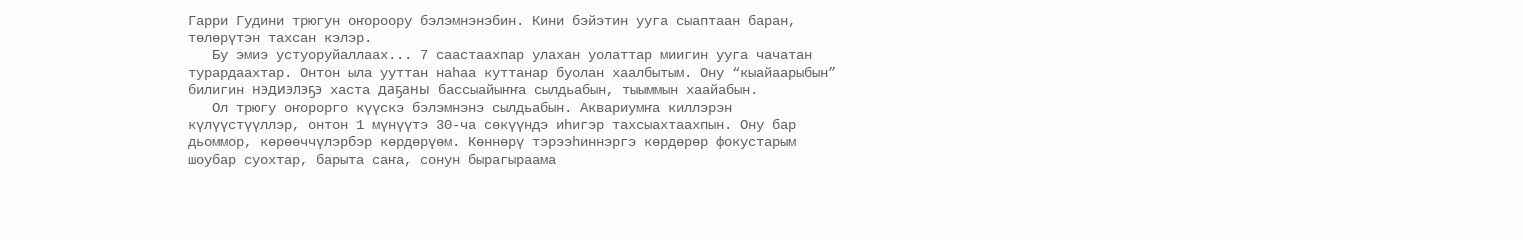Гарри Гудини трюгун оҥороору бэлэмнэнэбин. Кини бэйэтин ууга сыаптаан баран, төлөрүтэн тахсан кэлэр.
   Бу эмиэ устуоруйаллаах... 7 саастаахпар улахан уолаттар миигин ууга чачатан турардаахтар. Онтон ыла ууттан наһаа куттанар буолан хаалбытым. Ону “кыайаарыбын” билигин нэдиэлэҕэ хаста даҕаны бассыайыҥҥа сылдьабын, тыыммын хаайабын.
   Ол трюгу оҥорорго күүскэ бэлэмнэнэ сылдьабын. Аквариумҥа киллэрэн күлүүстүүллэр, онтон 1 мүнүүтэ 30-ча сөкүүндэ иһигэр тахсыахтаахпын. Ону бар дьоммор, көрөөччүлэрбэр көрдөрүөм. Көннөрү тэрээһиннэргэ көрдөрөр фокустарым шоубар суохтар, барыта саҥа, сонун бырагыраама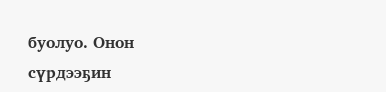буолуо. Онон сүрдээҕин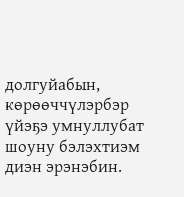долгуйабын, көрөөччүлэрбэр үйэҕэ умнуллубат шоуну бэлэхтиэм диэн эрэнэбин.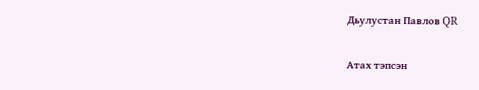Дьулустан Павлов QR

Атах тэпсэн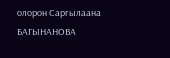олорон Саргылаана БАГЫНАНОВА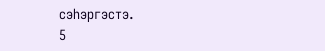сэһэргэстэ.
5